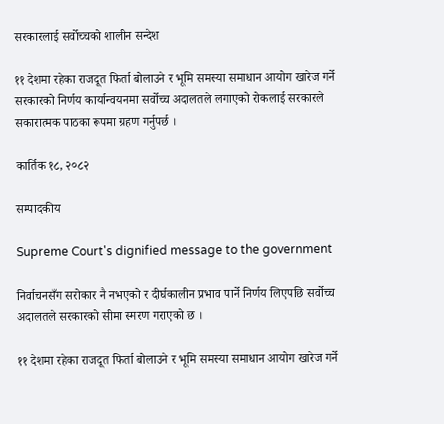सरकारलाई सर्वोच्चको शालीन सन्देश

११ देशमा रहेका राजदूत फिर्ता बोलाउने र भूमि समस्या समाधान आयोग खारेज गर्ने सरकारको निर्णय कार्यान्वयनमा सर्वोच्च अदालतले लगाएको रोकलाई सरकारले सकारात्मक पाठका रूपमा ग्रहण गर्नुपर्छ ।

कार्तिक १८, २०८२

सम्पादकीय

Supreme Court's dignified message to the government

निर्वाचनसँग सरोकार नै नभएको र दीर्घकालीन प्रभाव पार्ने निर्णय लिएपछि सर्वोच्च अदालतले सरकारको सीमा स्मरण गराएको छ ।

११ देशमा रहेका राजदूत फिर्ता बोलाउने र भूमि समस्या समाधान आयोग खारेज गर्ने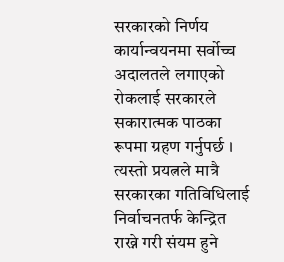सरकारको निर्णय कार्यान्वयनमा सर्वोच्च अदालतले लगाएको रोकलाई सरकारले सकारात्मक पाठका रूपमा ग्रहण गर्नुपर्छ । त्यस्तो प्रयत्नले मात्रै सरकारका गतिविधिलाई निर्वाचनतर्फ केन्द्रित राख्ने गरी संयम हुने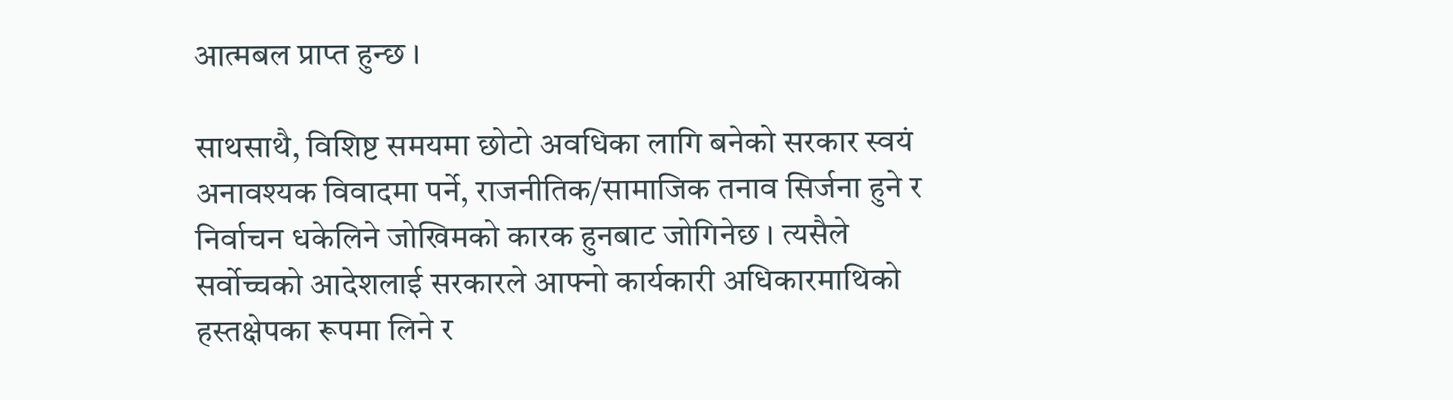आत्मबल प्राप्त हुन्छ ।

साथसाथै, विशिष्ट समयमा छोटो अवधिका लागि बनेको सरकार स्वयं अनावश्यक विवादमा पर्ने, राजनीतिक/सामाजिक तनाव सिर्जना हुने र निर्वाचन धकेलिने जोखिमको कारक हुनबाट जोगिनेछ । त्यसैले सर्वोच्चको आदेशलाई सरकारले आफ्नो कार्यकारी अधिकारमाथिको हस्तक्षेपका रूपमा लिने र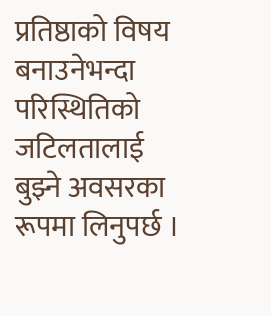प्रतिष्ठाको विषय बनाउनेभन्दा परिस्थितिको जटिलतालाई बुझ्ने अवसरका रूपमा लिनुपर्छ ।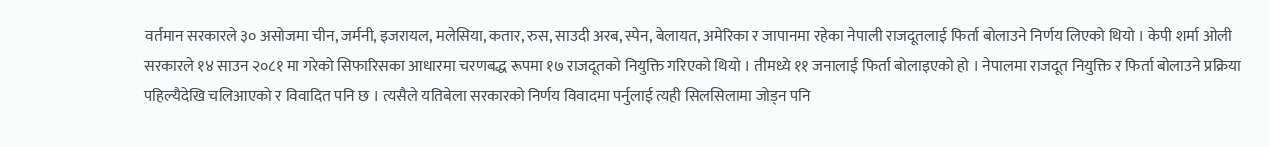वर्तमान सरकारले ३० असोजमा चीन, जर्मनी, इजरायल, मलेसिया, कतार, रुस, साउदी अरब, स्पेन, बेलायत, अमेरिका र जापानमा रहेका नेपाली राजदूतलाई फिर्ता बोलाउने निर्णय लिएको थियो । केपी शर्मा ओली सरकारले १४ साउन २०८१ मा गरेको सिफारिसका आधारमा चरणबद्ध रूपमा १७ राजदूतको नियुक्ति गरिएको थियो । तीमध्ये ११ जनालाई फिर्ता बोलाइएको हो । नेपालमा राजदूत नियुक्ति र फिर्ता बोलाउने प्रक्रिया पहिल्यैदेखि चलिआएको र विवादित पनि छ । त्यसैले यतिबेला सरकारको निर्णय विवादमा पर्नुलाई त्यही सिलसिलामा जोड्न पनि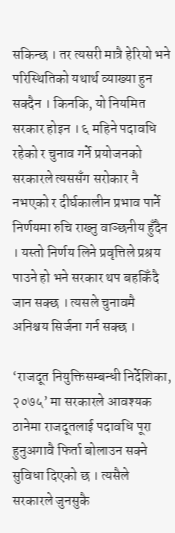सकिन्छ । तर त्यसरी मात्रै हेरियो भने परिस्थितिको यथार्थ व्याख्या हुन सक्दैन । किनकि, यो नियमित सरकार होइन । ६ महिने पदावधि रहेको र चुनाव गर्ने प्रयोजनको सरकारले त्यससँग सरोकार नै नभएको र दीर्घकालीन प्रभाव पार्ने निर्णयमा रुचि राख्नु वाञ्छनीय हुँदैन । यस्तो निर्णय लिने प्रवृत्तिले प्रश्रय पाउने हो भने सरकार थप बहकिँदै जान सक्छ । त्यसले चुनावमै अनिश्चय सिर्जना गर्न सक्छ ।

‘राजदूत नियुक्तिसम्बन्धी निर्देशिका, २०७५’ मा सरकारले आवश्यक ठानेमा राजदूतलाई पदावधि पूरा हुनुअगावै फिर्ता बोलाउन सक्ने सुविधा दिएको छ । त्यसैले सरकारले जुनसुकै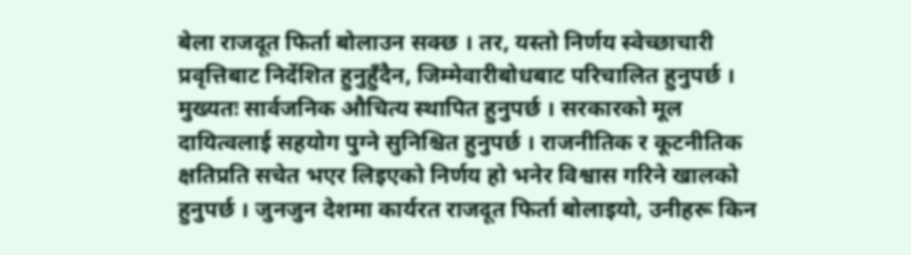बेला राजदूत फिर्ता बोलाउन सक्छ । तर, यस्तो निर्णय स्वेच्छाचारी प्रवृत्तिबाट निर्देशित हुनुहुँदैन, जिम्मेवारीबोधबाट परिचालित हुनुपर्छ । मुख्यतः सार्वजनिक औचित्य स्थापित हुनुपर्छ । सरकारको मूल दायित्वलाई सहयोग पुग्ने सुनिश्चित हुनुपर्छ । राजनीतिक र कूटनीतिक क्षतिप्रति सचेत भएर लिइएको निर्णय हो भनेर विश्वास गरिने खालको हुनुपर्छ । जुनजुन देशमा कार्यरत राजदूत फिर्ता बोलाइयो, उनीहरू किन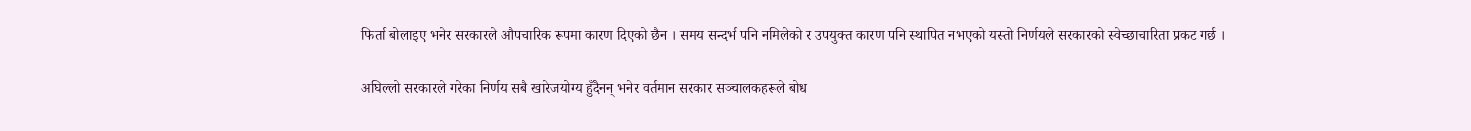फिर्ता बोलाइए भनेर सरकारले औपचारिक रूपमा कारण दिएको छैन । समय सन्दर्भ पनि नमिलेको र उपयुक्त कारण पनि स्थापित नभएको यस्तो निर्णयले सरकारको स्वेच्छाचारिता प्रकट गर्छ ।

अघिल्लो सरकारले गरेका निर्णय सबै खारेजयोग्य हुँदैनन् भनेर वर्तमान सरकार सञ्चालकहरूले बोध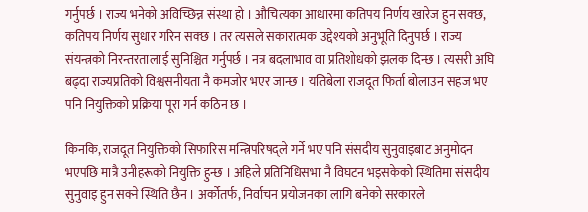गर्नुपर्छ । राज्य भनेको अविच्छिन्न संस्था हो । औचित्यका आधारमा कतिपय निर्णय खारेज हुन सक्छ, कतिपय निर्णय सुधार गरिन सक्छ । तर त्यसले सकारात्मक उद्देश्यको अनुभूति दिनुपर्छ । राज्य संयन्त्रको निरन्तरतालाई सुनिश्चित गर्नुपर्छ । नत्र बदलाभाव वा प्रतिशोधको झलक दिन्छ । त्यसरी अघि बढ्दा राज्यप्रतिको विश्वसनीयता नै कमजोर भएर जान्छ । यतिबेला राजदूत फिर्ता बोलाउन सहज भए पनि नियुक्तिको प्रक्रिया पूरा गर्न कठिन छ ।

किनकि, राजदूत नियुक्तिको सिफारिस मन्त्रिपरिषद्ले गर्ने भए पनि संसदीय सुनुवाइबाट अनुमोदन भएपछि मात्रै उनीहरूको नियुक्ति हुन्छ । अहिले प्रतिनिधिसभा नै विघटन भइसकेको स्थितिमा संसदीय सुनुवाइ हुन सक्ने स्थिति छैन । अर्कोतर्फ, निर्वाचन प्रयोजनका लागि बनेको सरकारले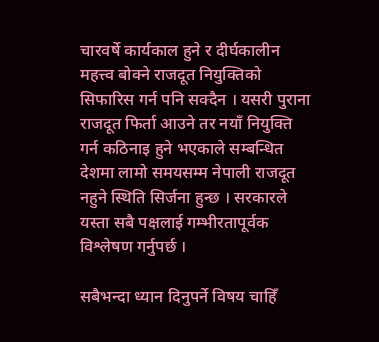चारवर्षे कार्यकाल हुने र दीर्घकालीन महत्त्व बोक्ने राजदूत नियुक्तिको सिफारिस गर्न पनि सक्दैन । यसरी पुराना राजदूत फिर्ता आउने तर नयाँ नियुक्ति गर्न कठिनाइ हुने भएकाले सम्बन्धित देशमा लामो समयसम्म नेपाली राजदूत नहुने स्थिति सिर्जना हुन्छ । सरकारले यस्ता सबै पक्षलाई गम्भीरतापूर्वक विश्लेषण गर्नुपर्छ ।

सबैभन्दा ध्यान दिनुपर्ने विषय चाहिँ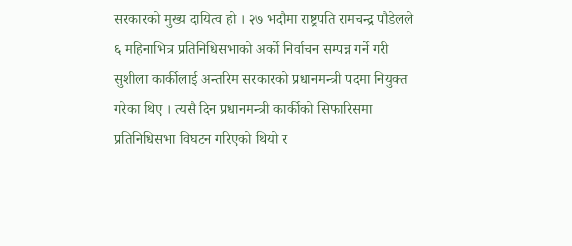सरकारको मुख्य दायित्व हो । २७ भदौमा राष्ट्रपति रामचन्द्र पौडेलले ६ महिनाभित्र प्रतिनिधिसभाको अर्को निर्वाचन सम्पन्न गर्ने गरी सुशीला कार्कीलाई अन्तरिम सरकारको प्रधानमन्त्री पदमा नियुक्त गरेका थिए । त्यसै दिन प्रधानमन्त्री कार्कीको सिफारिसमा प्रतिनिधिसभा विघटन गरिएको थियो र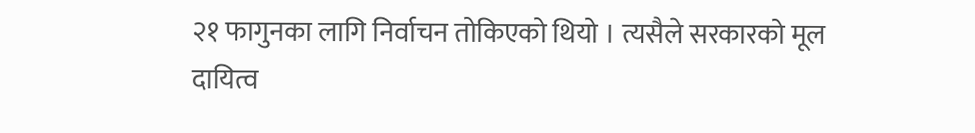२१ फागुनका लागि निर्वाचन तोकिएको थियो । त्यसैले सरकारको मूल दायित्व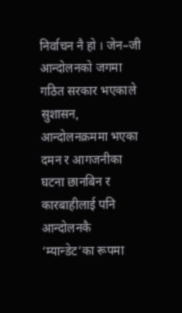निर्वाचन नै हो । जेन–जी आन्दोलनको जगमा गठित सरकार भएकाले सुशासन, आन्दोलनक्रममा भएका दमन र आगजनीका घटना छानबिन र कारबाहीलाई पनि आन्दोलनकै ‘म्यान्डेट’का रूपमा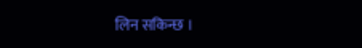लिन सकिन्छ ।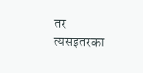तर त्यसइतरका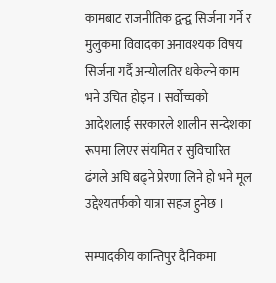कामबाट राजनीतिक द्वन्द्व सिर्जना गर्ने र मुलुकमा विवादका अनावश्यक विषय सिर्जना गर्दै अन्योलतिर धकेल्ने काम भने उचित होइन । सर्वोच्चको आदेशलाई सरकारले शालीन सन्देशका रूपमा लिएर संयमित र सुविचारित ढंगले अघि बढ्ने प्रेरणा लिने हो भने मूल उद्देश्यतर्फको यात्रा सहज हुनेछ ।

सम्पादकीय कान्तिपुर दैनिकमा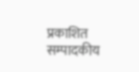प्रकाशित सम्पादकीय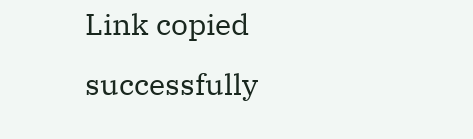Link copied successfully